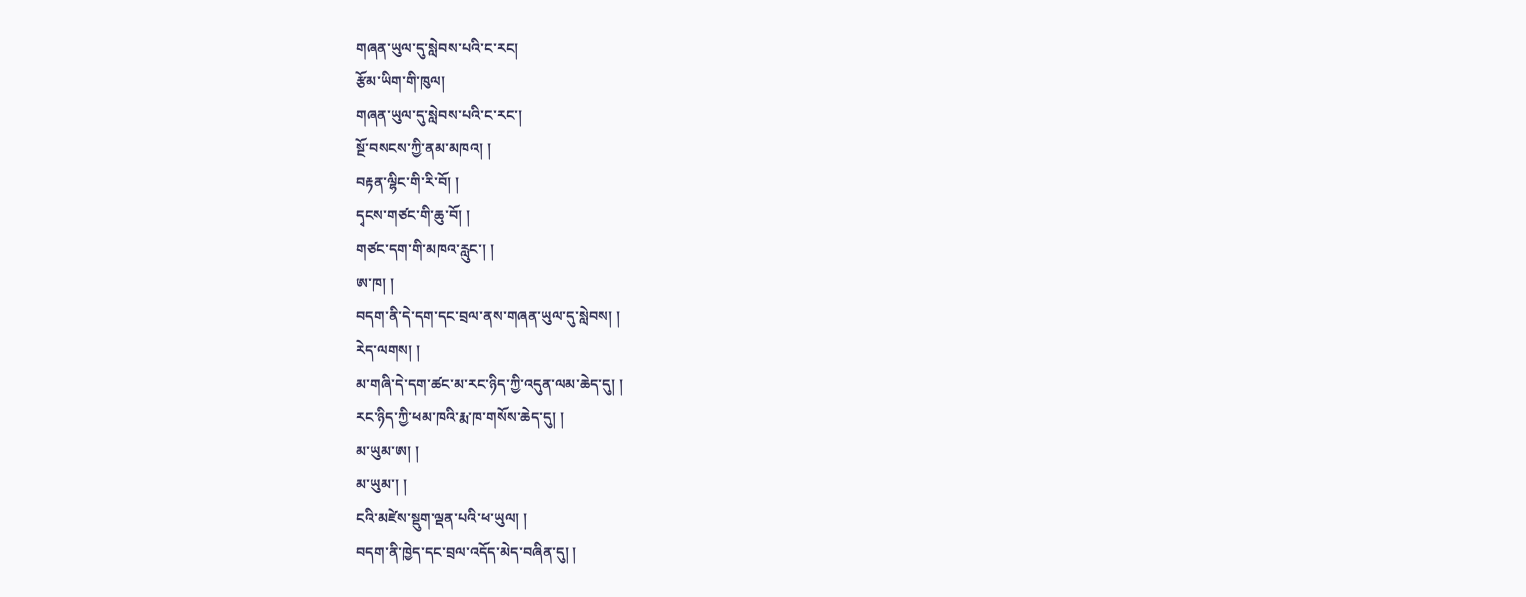གཞན་ཡུལ་དུ་སླེབས་པའི་ང་རང།
རྩོམ་ཡིག་གི་ཁུལ།
གཞན་ཡུལ་དུ་སླེབས་པའི་ང་རང་།
སྔོ་བསངས་ཀྱི་ནམ་མཁའ། །
བརྟན་ལྷིང་གི་རི་བོ། །
དྭངས་གཙང་གི་ཆུ་བོ། །
གཙང་དག་གི་མཁའ་རླུང་། །
ཨ་ཁ། །
བདག་ནི་དེ་དག་དང་བྲལ་ནས་གཞན་ཡུལ་དུ་སླེབས། །
རེད་ལགས། །
མ་གཞི་དེ་དག་ཚང་མ་རང་ཉིད་ཀྱི་འདུན་ལམ་ཆེད་དུ། །
རང་ཉིད་ཀྱི་ཕམ་ཁའི་རྨ་ཁ་གསོས་ཆེད་དུ། །
མ་ཡུམ་ཨ། །
མ་ཡུམ་། །
ངའི་མཛེས་སྡུག་ལྡན་པའི་ཕ་ཡུལ། །
བདག་ནི་ཁྱེད་དང་བྲལ་འདོད་མེད་བཞིན་དུ། །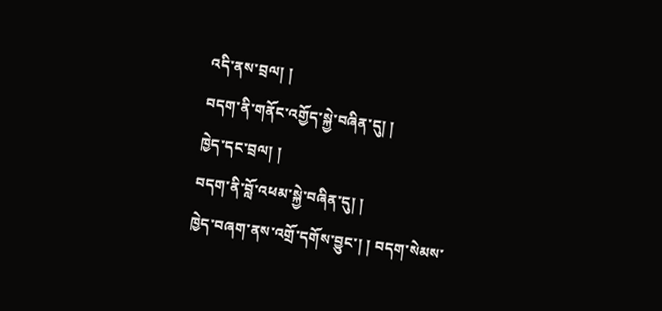འདི་ནས་བྲལ། །
བདག་ནི་གནོང་འགྱོད་སྐྱེ་བཞིན་དུ། །
ཁྱེད་དང་བྲལ། །
བདག་ནི་བློ་འཕམ་སྐྱེ་བཞིན་དུ། །
ཁྱེད་བཞག་ནས་འགྲོ་དགོས་བྱུང་། ། བདག་སེམས་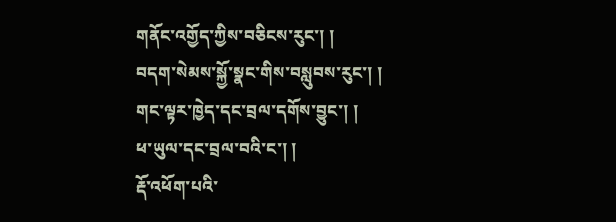གནོང་འགྱོད་ཀྱིས་བཅིངས་རུང་། །
བདག་སེམས་སྐྱོ་སྣང་གིས་བསླུབས་རུང་། །
གང་ལྟར་ཁྱེད་དང་བྲལ་དགོས་བྱུང་། །
ཕ་ཡུལ་དང་བྲལ་བའི་ང་། །
རྡོ་འཕོག་པའི་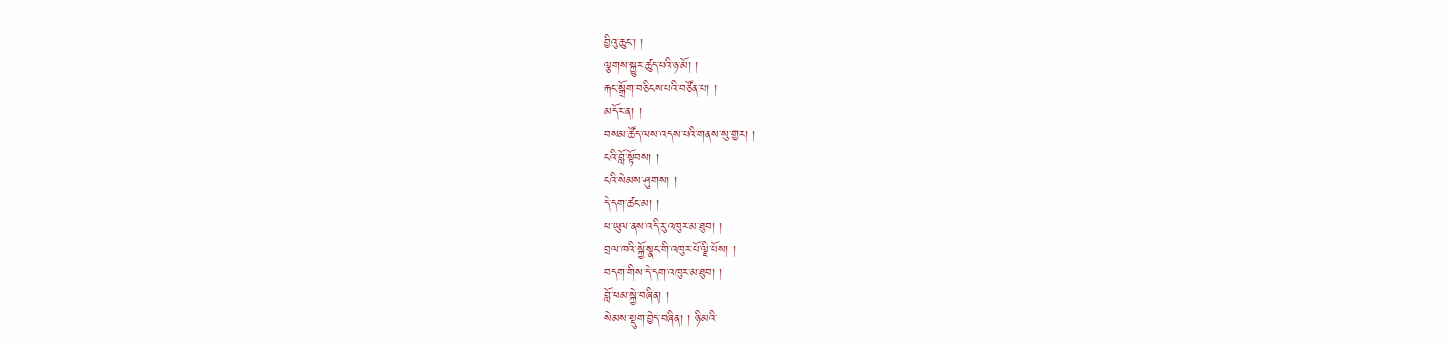བྱིའུ་ཆུང་། །
ལྕགས་སྐྱུར་ཚུད་པའི་ཉ་མོ། །
རྐང་སྒྲོག་བཅིངས་པའི་བཙོན་པ། །
མདོར་ན། །
བསམ་ཚོད་ལས་འདས་པའི་གནས་སུ་གྱར། །
ངའི་བློ་སྟོབས། །
ངའི་སེམས་ཤུགས། །
དེ་དག་ཚང་མ། །
ཕ་ཡུལ་ནས་འདི་རུ་འཁུར་མ་ཐུབ། །
བྲལ་ཁའི་སྐྱོ་སྣང་གི་འཁུར་པོ་ལྗི་པོས། །
བདག་གིས་དེ་དག་འཁུར་མ་ཐུབ། །
བློ་ཕམ་སྐྱེ་བཞིན། །
སེམས་སྡུག་བྱེད་བཞིན། ། ཉི་མའི་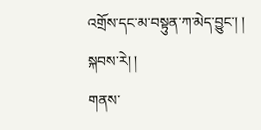འགྲོས་དང་མ་བསྟུན་ཀ་མེད་བྱུང་། །
སྐབས་རེ། །
གནས་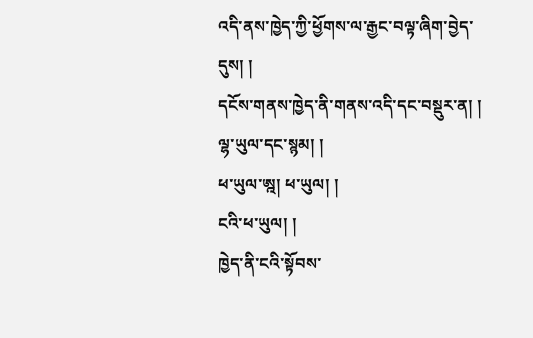འདི་ནས་ཁྱེད་ཀྱི་ཕྱོགས་ལ་རྒྱང་བལྟ་ཞིག་བྱེད་དུས། །
དངོས་གནས་ཁྱེད་ནི་གནས་འདི་དང་བསྡུར་ན། །
ལྷ་ཡུལ་དང་སྙམ། །
ཕ་ཡུལ་ཨྰ། ཕ་ཡུལ། །
ངའི་ཕ་ཡུལ། །
ཁྱེད་ནི་ངའི་སྟོབས་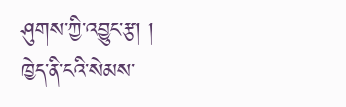ཤུགས་ཀྱི་འབྱུང་རྩ། །
ཁྱེད་ནི་ངའི་སེམས་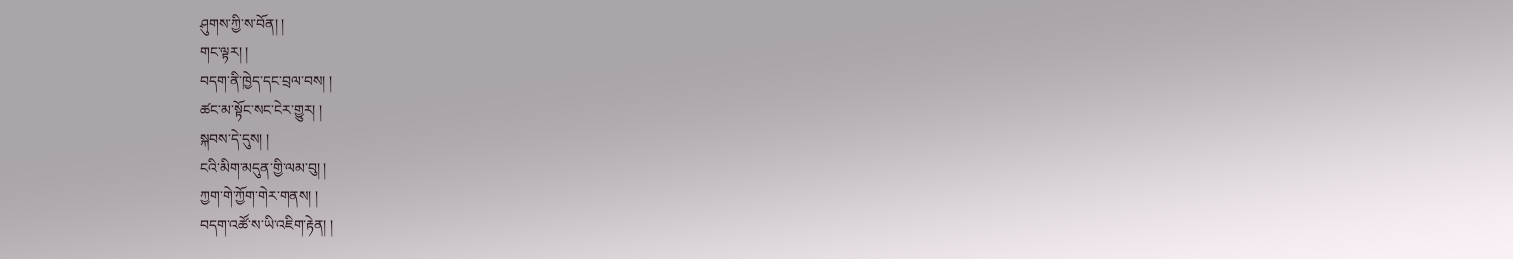ཤུགས་ཀྱི་ས་བོན། །
གང་ལྟར། །
བདག་ནི་ཁྱེད་དང་བྲལ་བས། །
ཚང་མ་སྟོང་སང་ངེར་གྱུར། །
སྐབས་དེ་དུས། །
ངའི་མིག་མདུན་གྱི་ལམ་བུ། །
ཀྱག་གེ་ཀྱོག་གེར་གནས། །
བདག་འཚོ་ས་ཡི་འཇིག་རྟེན། །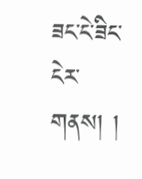ཟང་ངེ་ཟིང་ངེར་གནས། །